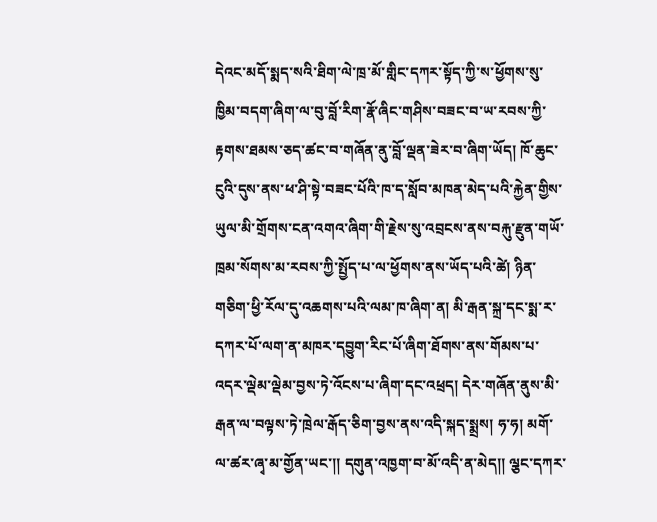དེའང་མདོ་སྨད་སའི་ཐིག་ལེ་ཁྲ་མོ་གླིང་དཀར་སྟོད་ཀྱི་ས་ཕྱོགས་སུ་ཁྱིམ་བདག་ཞིག་ལ་བུ་བློ་རིག་རྣོ་ཞིང་གཤིས་བཟང་བ་ཡ་རབས་ཀྱི་རྟགས་ཐམས་ཅད་ཚང་བ་གཞོན་ནུ་བློ་ལྡན་ཟེར་བ་ཞིག་ཡོད། ཁོ་ཆུང་ངུའི་དུས་ནས་ཕ་ཤི་སྟེ་བཟང་པོའི་ཁ་ད་སློབ་མཁན་མེད་པའི་རྐྱེན་གྱིས་ཡུལ་མི་གྲོགས་ངན་འགའ་ཞིག་གི་རྗེས་སུ་འབྲངས་ནས་བརྐུ་རྫུན་གཡོ་ཁྲམ་སོགས་མ་རབས་ཀྱི་སྤྱོད་པ་ལ་ཕྱོགས་ནས་ཡོད་པའི་ཚེ། ཉིན་གཅིག་ཕྱི་རོལ་དུ་འཆགས་པའི་ལམ་ཁ་ཞིག་ན། མི་རྒན་སྐྲ་དང་སྨ་ར་དཀར་པོ་ལག་ན་མཁར་དབྱུག་རིང་པོ་ཞིག་ཐོགས་ནས་གོམས་པ་འདར་ལྡེམ་ལྡེམ་བྱས་ཏེ་འོངས་པ་ཞིག་དང་འཕྲད། དེར་གཞོན་ནུས་མི་རྒན་ལ་བལྟས་ཏེ་ཁྲེལ་རྒོད་ཅིག་བྱས་ནས་འདི་སྐད་སྨྲས། ཧ་ཧ། མགོ་ལ་ཚར་ཞྭ་མ་གྱོན་ཡང་།། དགུན་འཁྱག་བ་མོ་འདི་ན་མེད།། ལྕང་དཀར་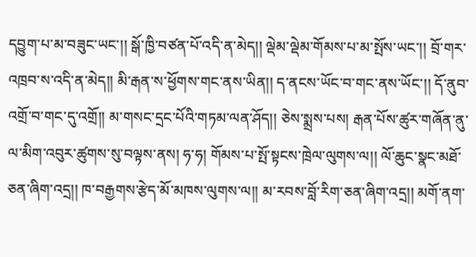དབྱུག་པ་མ་བཟུང་ཡང་།། སྒོ་ཁྱི་བཙན་པོ་འདི་ན་མེད།། ལྡེམ་ལྡེམ་གོམས་པ་མ་སྤོས་ཡང་།། བྲོ་གར་འཁྲབ་ས་འདི་ན་མེད།། མི་རྒན་ས་ཕྱོགས་གང་ནས་ཡིན།། ད་ནངས་ཡོང་བ་གང་ནས་ཡོང་།། དོ་ནུབ་འགྲོ་བ་གང་དུ་འགྲོ།། མ་གསང་དྲང་པོའི་གཏམ་ལན་ཤོད།། ཅེས་སྨྲས་པས། རྒན་པོས་ཚུར་གཞོན་ནུ་ལ་མིག་འབུར་ཚུགས་སུ་བལྟས་ནས། ཧ་ཧ། གོམས་པ་སྤོ་སྟངས་ཁྲེལ་ལུགས་ལ།། ལོ་ཆུང་སྣང་མཐོ་ཅན་ཞིག་འདྲ།། ཁ་བརྒྱགས་རྩེད་མོ་མཁས་ལུགས་ལ།། མ་རབས་བློ་རིག་ཅན་ཞིག་འདྲ།། མགོ་ནག་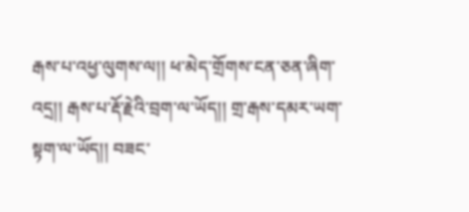རྒས་པ་འཕྱ་ལུགས་ལ།། ཕ་མེད་གྲོགས་ངན་ཅན་ཞིག་འདྲ།། རྒས་པ་རྡོ་རྗེའི་བྲག་ལ་ཡོད།། གྲ་རྒས་དམར་ཡག་སྟག་ལ་ཡོད།། བཟང་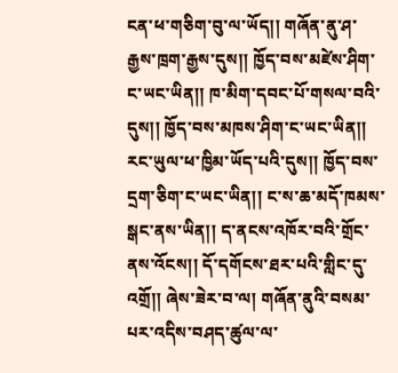ངན་ཕ་གཅིག་བུ་ལ་ཡོད།། གཞོན་ནུ་ཤ་རྒྱས་ཁྲག་རྒྱས་དུས།། ཁྱོད་བས་མཛེས་ཤིག་ང་ཡང་ཡིན།། ཁ་མིག་དབང་པོ་གསལ་བའི་དུས།། ཁྱོད་བས་མཁས་ཤིག་ང་ཡང་ཡིན།། རང་ཡུལ་ཕ་ཁྱིམ་ཡོད་པའི་དུས།། ཁྱོད་བས་དྲག་ཅིག་ང་ཡང་ཡིན།། ང་ས་ཆ་མདོ་ཁམས་སྒང་ནས་ཡིན།། ད་ནངས་འཁོར་བའི་གྲོང་ནས་འོངས།། དོ་དགོངས་ཐར་པའི་གླིང་དུ་འགྲོ།། ཞེས་ཟེར་བ་ལ། གཞོན་ནུའི་བསམ་པར་འདིས་བཤད་ཚུལ་ལ་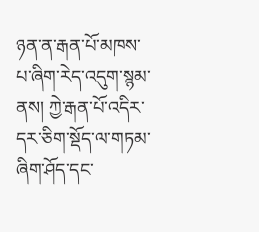ཉན་ན་རྒན་པོ་མཁས་པ་ཞིག་རེད་འདུག་སྙམ་ནས། ཀྱེ་རྒན་པོ་འདིར་དར་ཅིག་སྡོད་ལ་གཏམ་ཞིག་ཤོད་དང་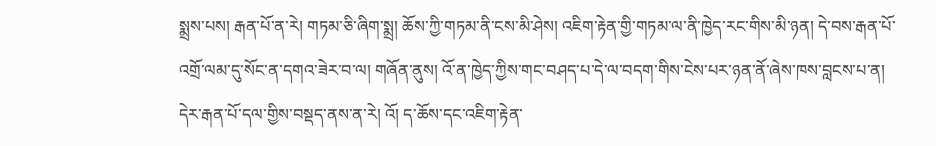སྨྲས་པས། རྒན་པོ་ན་རེ། གཏམ་ཅི་ཞིག་སྨྲ། ཆོས་ཀྱི་གཏམ་ནི་ངས་མི་ཤེས། འཇིག་རྟེན་གྱི་གཏམ་ལ་ནི་ཁྱེད་རང་གིས་མི་ཉན། དེ་བས་རྒན་པོ་འགྲོ་ལམ་དུ་སོང་ན་དགའ་ཟེར་བ་ལ། གཞོན་ནུས། འོ་ན་ཁྱེད་ཀྱིས་གང་བཤད་པ་དེ་ལ་བདག་གིས་ངེས་པར་ཉན་ནོ་ཞེས་ཁས་བླངས་པ་ན། དེར་རྒན་པོ་དལ་གྱིས་བསྡད་ནས་ན་རེ། འོ། ད་ཆོས་དང་འཇིག་རྟེན་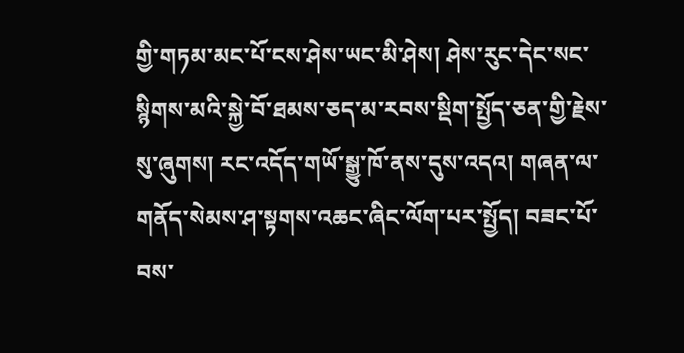གྱི་གཏམ་མང་པོ་ངས་ཤེས་ཡང་མི་ཤེས། ཤེས་རུང་དེང་སང་སྙིགས་མའི་སྐྱེ་བོ་ཐམས་ཅད་མ་རབས་སྡིག་སྤྱོད་ཅན་གྱི་རྗེས་སུ་ཞུགས། རང་འདོད་གཡོ་སྒྱུ་ཁོ་ནས་དུས་འདའ། གཞན་ལ་གནོད་སེམས་ཤ་སྟགས་འཆང་ཞིང་ལོག་པར་སྤྱོད། བཟང་པོ་བས་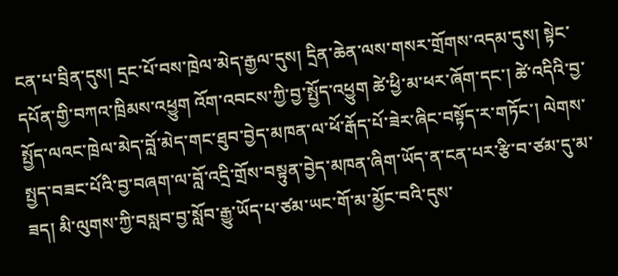ངན་པ་བྲིན་དུས། དྲང་པོ་བས་ཁྲེལ་མེད་རྒྱལ་དུས། དྲིན་ཆེན་ལས་གསར་གྲོགས་འདམ་དུས། སྟེང་དཔོན་གྱི་བཀའ་ཁྲིམས་འཕྱུག འོག་འབངས་ཀྱི་བྱ་སྤྱོད་འཕྱུག ཚེ་ཕྱི་མ་ཕར་ཞོག་དང་། ཚེ་འདིའི་བྱ་སྤྱོད་ལའང་ཁྲེལ་མེད་བློ་མེད་གང་ཐུབ་བྱེད་མཁན་ལ་ཕོ་རྒོད་པོ་ཟེར་ཞིང་བསྟོད་ར་གཏོང་། ལེགས་སྤྱད་བཟང་པོའི་བྱ་བཞག་ལ་བློ་འདྲི་གྲོས་བསྟུན་བྱེད་མཁན་ཞིག་ཡོད་ན་ངན་པར་རྩི་བ་ཙམ་དུ་མ་ཟད། མི་ལུགས་ཀྱི་བསླབ་བྱ་སློབ་རྒྱུ་ཡོད་པ་ཙམ་ཡང་གོ་མ་མྱོང་བའི་དུས་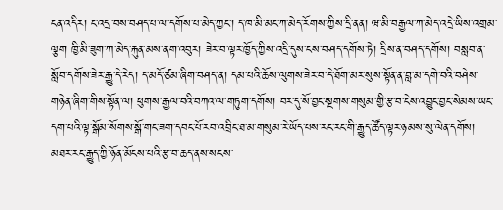ངན་འདིར། ང་འདྲ་བས་བཤད་པ་ལ་དགོས་པ་མེད་ཀྱང་། ད་ཁ་མི་མང་ཀ་མེད་རོགས་ཀྱིས་དྲི་ནན། ཝ་མི་བརྒྱལ་ཀ་མེད་འདྲེ་ཡིས་འགྲམ་ལྕག ཁྱི་མི་ཟུག་ཀ་མེད་རྐུན་མས་ནག་འབུར། ཟེར་བ་ལྟར་ཁྱོད་ཀྱིས་འདྲི་དུས་ངས་བཤད་དགོས་ཏེ། དྲིས་ན་བཤད་དགོས། བསླབ་ན་སློབ་དགོས་ཟེར་རྒྱུ་དེ་རེད། ད་མདོ་ཙམ་ཞིག་བཤད་ན། དམ་པའི་ཆོས་ལུགས་ཟེར་བ་དེ་ཐོག་མར་སུས་སྟོན་ན་བླ་མ་དགེ་བའི་བཤེས་གཉེན་ཞིག་གིས་སྟོན་ལ། ཕུགས་རྒྱལ་བའི་བཀའ་ལ་གཏུག་དགོས། བར་དུ་སོ་བྱང་སྔགས་གསུམ་གྱི་རྩ་བ་ངེས་འབྱུང་བྱང་སེམས་ཡང་དག་པའི་ལྟ་སྒོམ་སོགས་སྒོ་གང་ཟག་དབང་པོ་རབ་འབྲིང་ཐ་མ་གསུམ་རེ་ཡོད་པས་རང་རང་གི་རྒྱུད་ཚོད་ལྟར་ཉམས་སུ་ལེན་དགོས། མཐར་རང་རྒྱུད་ཀྱི་ཉོན་མོངས་པའི་རྩ་བ་ཆད་ནས་སངས་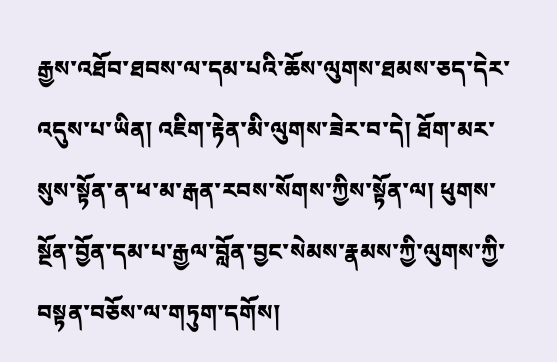རྒྱས་འཐོབ་ཐབས་ལ་དམ་པའི་ཆོས་ལུགས་ཐམས་ཅད་དེར་འདུས་པ་ཡིན། འཇིག་རྟེན་མི་ལུགས་ཟེར་བ་དེ། ཐོག་མར་སུས་སྟོན་ན་ཕ་མ་རྒན་རབས་སོགས་ཀྱིས་སྟོན་ལ། ཕུགས་སྔོན་བྱོན་དམ་པ་རྒྱལ་བློན་བྱང་སེམས་རྣམས་ཀྱི་ལུགས་ཀྱི་བསྟན་བཅོས་ལ་གཏུག་དགོས།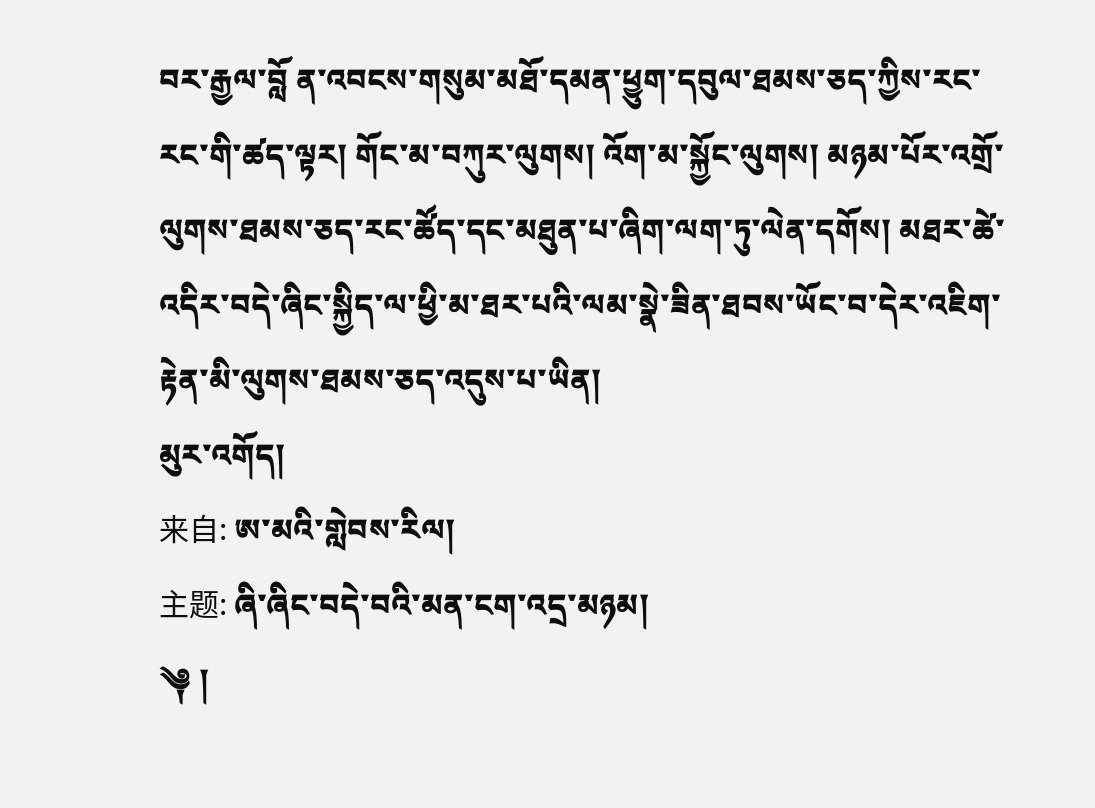བར་རྒྱལ་བློ ན་འབངས་གསུམ་མཐོ་དམན་ཕྱུག་དབུལ་ཐམས་ཅད་ཀྱིས་རང་རང་གི་ཚད་ལྟར། གོང་མ་བཀུར་ལུགས། འོག་མ་སྐྱོང་ལུགས། མཉམ་པོར་འགྲོ་ལུགས་ཐམས་ཅད་རང་ཚོད་དང་མཐུན་པ་ཞིག་ལག་ཏུ་ལེན་དགོས། མཐར་ཚེ་འདིར་བདེ་ཞིང་སྐྱིད་ལ་ཕྱི་མ་ཐར་པའི་ལམ་སྣེ་ཟིན་ཐབས་ཡོང་བ་དེར་འཇིག་རྟེན་མི་ལུགས་ཐམས་ཅད་འདུས་པ་ཡིན།
མུར་འགོད།
来自: ཨ་མའི་གླེབས་རིལ།
主题: ཞི་ཞིང་བདེ་བའི་མན་ངག་འདྲ་མཉམ།
༆ །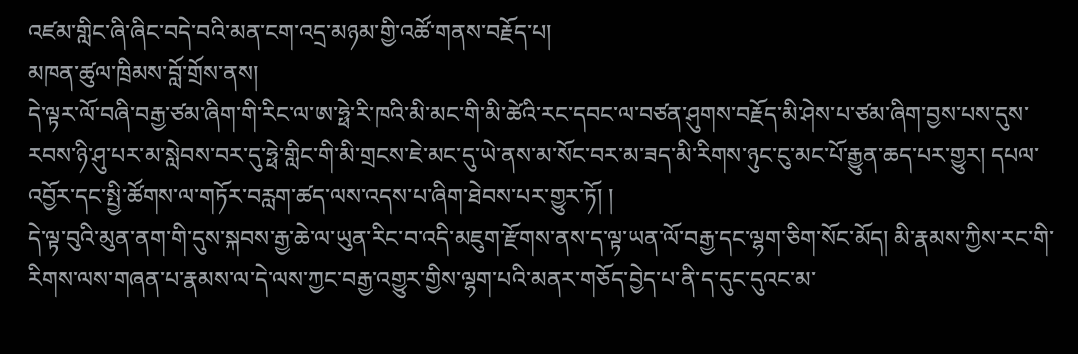འཛམ་གླིང་ཞི་ཞིང་བདེ་བའི་མན་ངག་འདྲ་མཉམ་གྱི་འཚོ་གནས་བརྗོད་པ།
མཁན་ཚུལ་ཁྲིམས་བློ་གྲོས་ནས།
དེ་ལྟར་ལོ་བཞི་བརྒྱ་ཙམ་ཞིག་གི་རིང་ལ་ཨ་ཧྥེ་རི་ཁའི་མི་མང་གི་མི་ཚེའི་རང་དབང་ལ་བཙན་ཤུགས་བརྗོད་མི་ཤེས་པ་ཙམ་ཞིག་བྱས་པས་དུས་རབས་ཉི་ཤུ་པར་མ་སླེབས་བར་དུ་ཧྥེ་གླིང་གི་མི་གྲངས་ཇེ་མང་དུ་ཡེ་ནས་མ་སོང་བར་མ་ཟད་མི་རིགས་ཉུང་ངུ་མང་པོ་རྒྱུན་ཆད་པར་གྱུར། དཔལ་འབྱོར་དང་སྤྱི་ཚོགས་ལ་གཏོར་བརླག་ཚད་ལས་འདས་པ་ཞིག་ཐེབས་པར་གྱུར་ཏོ། །
དེ་ལྟ་བུའི་མུན་ནག་གི་དུས་སྐབས་རྒྱ་ཆེ་ལ་ཡུན་རིང་བ་འདི་མཇུག་རྫོགས་ནས་ད་ལྟ་ཡན་ལོ་བརྒྱ་དང་ལྷག་ཅིག་སོང་མོད། མི་རྣམས་ཀྱིས་རང་གི་རིགས་ལས་གཞན་པ་རྣམས་ལ་དེ་ལས་ཀྱང་བརྒྱ་འགྱུར་གྱིས་ལྷག་པའི་མནར་གཅོད་བྱེད་པ་ནི་ད་དུང་དུའང་མ་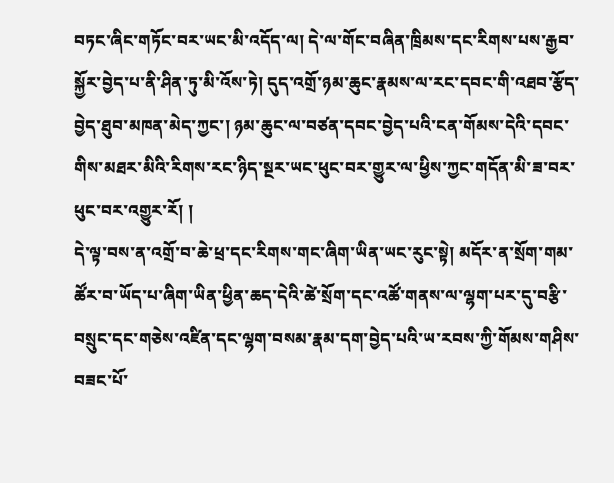བཏང་ཞིང་གཏོང་བར་ཡང་མི་འདོད་ལ། དེ་ལ་གོང་བཞིན་ཁྲིམས་དང་རིགས་པས་རྒྱབ་སྐྱོར་བྱེད་པ་ནི་ཤིན་ཏུ་མི་འོས་ཏེ། དུད་འགྲོ་ཉམ་ཆུང་རྣམས་ལ་རང་དབང་གི་འཐབ་རྩོད་བྱེད་ཐུབ་མཁན་མེད་ཀྱང་། ཉམ་ཆུང་ལ་བཙན་དབང་བྱེད་པའི་ངན་གོམས་དེའི་དབང་གིས་མཐར་མིའི་རིགས་རང་ཉིད་སྔར་ཡང་ཕུང་བར་གྱུར་ལ་ཕྱིས་ཀྱང་གདོན་མི་ཟ་བར་ཕུང་བར་འགྱུར་རོ། །
དེ་ལྟ་བས་ན་འགྲོ་བ་ཆེ་ཕྲ་དང་རིགས་གང་ཞིག་ཡིན་ཡང་རུང་སྟེ། མདོར་ན་སྲོག་གམ་ཚོར་བ་ཡོད་པ་ཞིག་ཡིན་ཕྱིན་ཆད་དེའི་ཚེ་སྲོག་དང་འཚོ་གནས་ལ་ལྷག་པར་དུ་བརྩི་བསྲུང་དང་གཅེས་འཛིན་དང་ལྷག་བསམ་རྣམ་དག་བྱེད་པའི་ཡ་རབས་ཀྱི་གོམས་གཤིས་བཟང་པོ་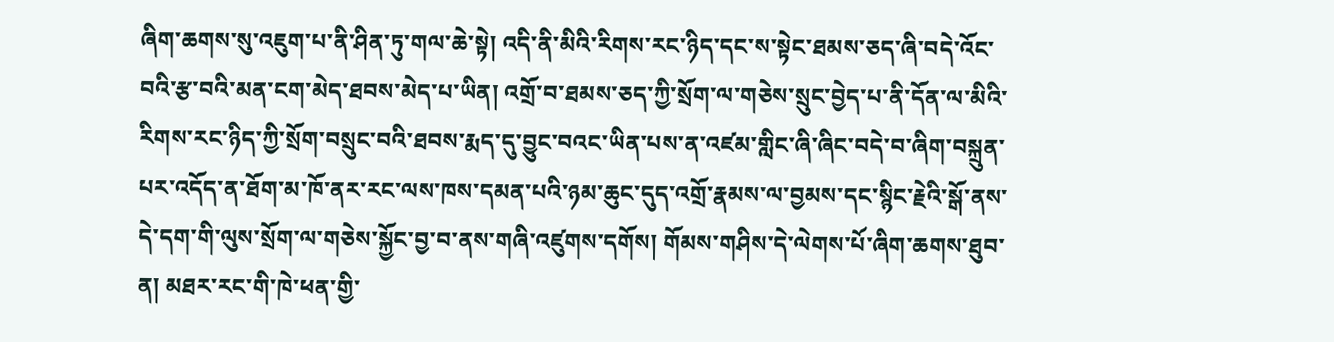ཞིག་ཆགས་སུ་འཇུག་པ་ནི་ཤིན་ཏུ་གལ་ཆེ་སྟེ། འདི་ནི་མིའི་རིགས་རང་ཉིད་དང་ས་སྟེང་ཐམས་ཅད་ཞི་བདེ་འོང་བའི་རྩ་བའི་མན་ངག་མེད་ཐབས་མེད་པ་ཡིན། འགྲོ་བ་ཐམས་ཅད་ཀྱི་སྲོག་ལ་གཅེས་སྲུང་བྱེད་པ་ནི་དོན་ལ་མིའི་རིགས་རང་ཉིད་ཀྱི་སྲོག་བསྲུང་བའི་ཐབས་རྨད་དུ་བྱུང་བའང་ཡིན་པས་ན་འཛམ་གླིང་ཞི་ཞིང་བདེ་བ་ཞིག་བསྐྲུན་པར་འདོད་ན་ཐོག་མ་ཁོ་ནར་རང་ལས་ཁས་དམན་པའི་ཉམ་ཆུང་དུད་འགྲོ་རྣམས་ལ་བྱམས་དང་སྙིང་རྗེའི་སྒོ་ནས་དེ་དག་གི་ལུས་སྲོག་ལ་གཅེས་སྐྱོང་བྱ་བ་ནས་གཞི་འཛུགས་དགོས། གོམས་གཤིས་དེ་ལེགས་པོ་ཞིག་ཆགས་ཐུབ་ན། མཐར་རང་གི་ཁེ་ཕན་གྱི་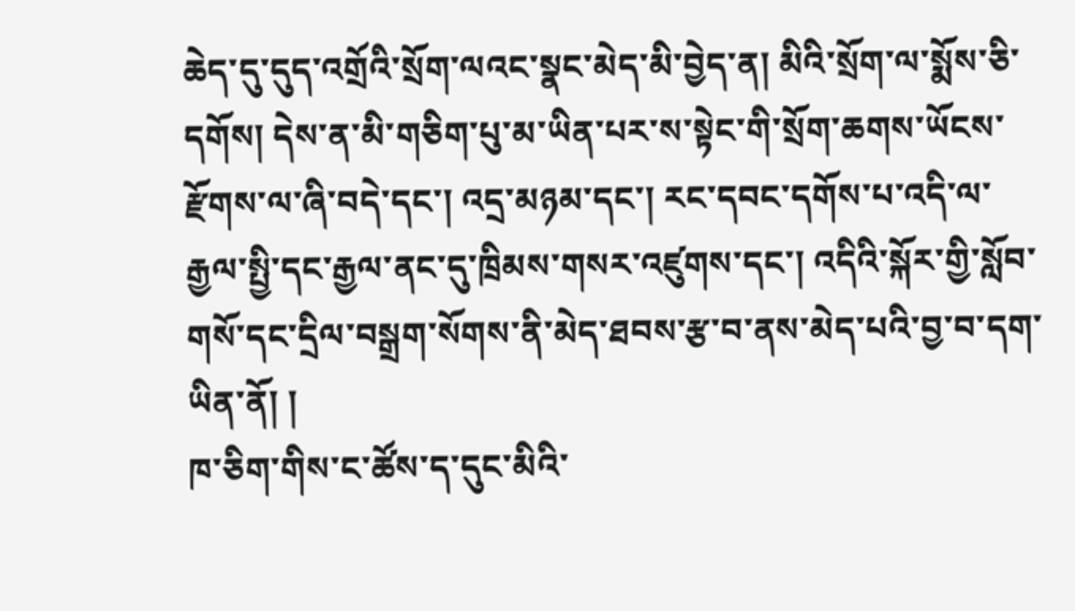ཆེད་དུ་དུད་འགྲོའི་སྲོག་ལའང་སྣང་མེད་མི་བྱེད་ན། མིའི་སྲོག་ལ་སྨོས་ཅི་དགོས། དེས་ན་མི་གཅིག་པུ་མ་ཡིན་པར་ས་སྟེང་གི་སྲོག་ཆགས་ཡོངས་རྫོགས་ལ་ཞི་བདེ་དང་། འདྲ་མཉམ་དང་། རང་དབང་དགོས་པ་འདི་ལ་རྒྱལ་སྤྱི་དང་རྒྱལ་ནང་དུ་ཁྲིམས་གསར་འཛུགས་དང་། འདིའི་སྐོར་གྱི་སློབ་གསོ་དང་དྲིལ་བསྒྲག་སོགས་ནི་མེད་ཐབས་རྩ་བ་ནས་མེད་པའི་བྱ་བ་དག་ཡིན་ནོ། །
ཁ་ཅིག་གིས་ང་ཚོས་ད་དུང་མིའི་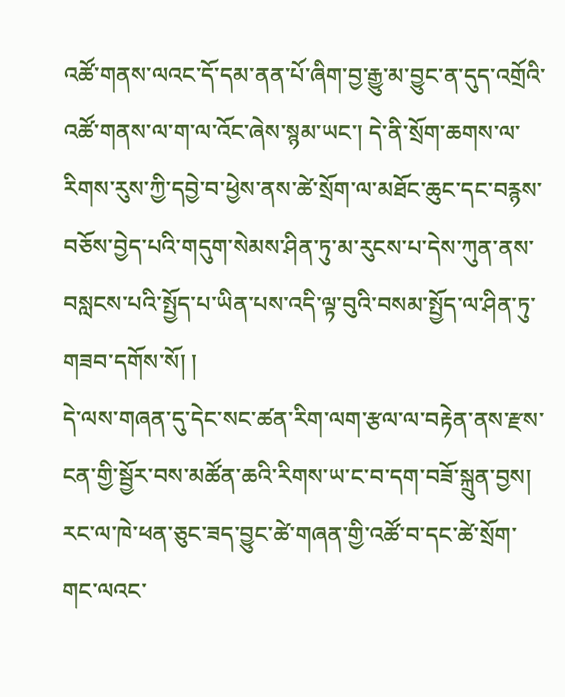འཚོ་གནས་ལའང་དོ་དམ་ནན་པོ་ཞིག་བྱ་རྒྱུ་མ་བྱུང་ན་དུད་འགྲོའི་འཚོ་གནས་ལ་ག་ལ་འོང་ཞེས་སྙམ་ཡང་། དེ་ནི་སྲོག་ཆགས་ལ་རིགས་རུས་ཀྱི་དབྱེ་བ་ཕྱེས་ནས་ཚེ་སྲོག་ལ་མཐོང་ཆུང་དང་བརྙས་བཅོས་བྱེད་པའི་གདུག་སེམས་ཤིན་ཏུ་མ་རུངས་པ་དེས་ཀུན་ནས་བསླངས་པའི་སྤྱོད་པ་ཡིན་པས་འདི་ལྟ་བུའི་བསམ་སྤྱོད་ལ་ཤིན་ཏུ་གཟབ་དགོས་སོ། །
དེ་ལས་གཞན་དུ་དེང་སང་ཚན་རིག་ལག་རྩལ་ལ་བརྟེན་ནས་རྫས་ངན་གྱི་སྦྱོར་བས་མཚོན་ཆའི་རིགས་ཡ་ང་བ་དག་བཟོ་སྐྲུན་བྱས། རང་ལ་ཁེ་ཕན་ཅུང་ཟད་བྱུང་ཚེ་གཞན་གྱི་འཚོ་བ་དང་ཚེ་སྲོག་གང་ལའང་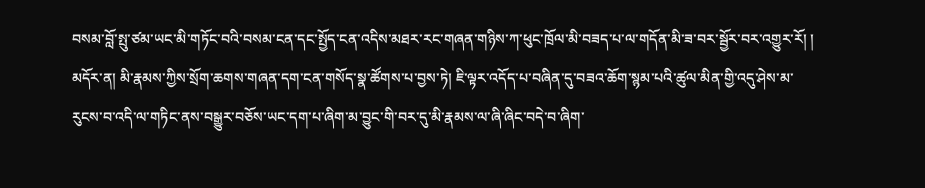བསམ་བློ་སྤུ་ཙམ་ཡང་མི་གཏོང་བའི་བསམ་ངན་དང་སྤྱོད་ངན་འདིས་མཐར་རང་གཞན་གཉིས་ཀ་ཕུང་ཁྲོལ་མི་བཟད་པ་ལ་གདོན་མི་ཟ་བར་སྦྱོར་བར་འགྱུར་རོ། །
མདོར་ན། མི་རྣམས་ཀྱིས་སྲོག་ཆགས་གཞན་དག་ངན་གསོད་སྣ་ཚོགས་པ་བྱས་ཏེ། ཇི་ལྟར་འདོད་པ་བཞིན་དུ་བཟའ་ཆོག་སྙམ་པའི་ཚུལ་མིན་གྱི་འདུ་ཤེས་མ་རུངས་བ་འདི་ལ་གཏིང་ནས་བསྒྱུར་བཅོས་ཡང་དག་པ་ཞིག་མ་བྱུང་གི་བར་དུ་མི་རྣམས་ལ་ཞི་ཞིང་བདེ་བ་ཞིག་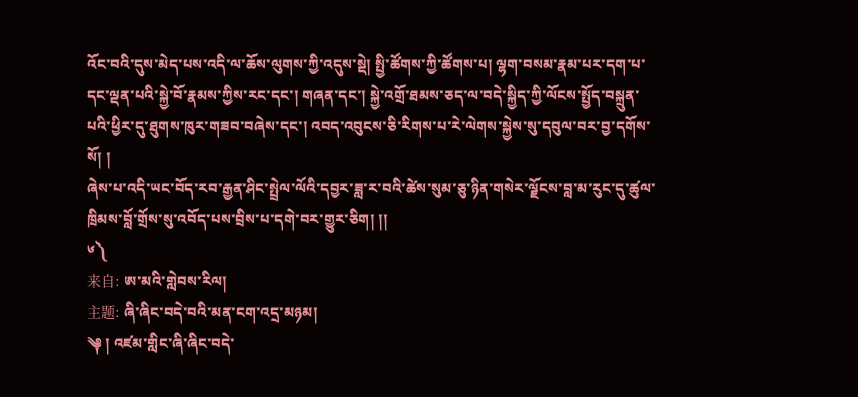འོང་བའི་དུས་མེད་པས་འདི་ལ་ཆོས་ལུགས་ཀྱི་འདུས་སྡེ། སྤྱི་ཚོགས་ཀྱི་ཚོགས་པ། ལྷག་བསམ་རྣམ་པར་དག་པ་དང་ལྡན་པའི་སྐྱེ་བོ་རྣམས་ཀྱིས་རང་དང་། གཞན་དང་། སྐྱེ་འགྲོ་ཐམས་ཅད་ལ་བདེ་སྐྱིད་ཀྱི་ལོངས་སྤྱོད་བསྐྲུན་པའི་ཕྱིར་དུ་ཐུགས་ཁུར་གཟབ་བཞེས་དང་། འབད་འབུངས་ཅི་རིགས་པ་རེ་ལེགས་སྐྱེས་སུ་དབུལ་བར་བྱ་དགོས་སོ། །
ཞེས་པ་འདི་ཡང་བོད་རབ་རྒྱན་ཤིང་སྤྲེལ་ལོའི་དབྱར་ཟླ་ར་བའི་ཚེས་སུམ་ཅུ་ཉིན་གསེར་ལྗོངས་བླ་མ་རུང་དུ་ཚུལ་ཁྲིམས་བློ་གྲོས་སུ་འབོད་པས་བྲིས་པ་དགེ་བར་གྱུར་ཅིག། །།
༦༽
来自: ཨ་མའི་གླེབས་རིལ།
主题: ཞི་ཞིང་བདེ་བའི་མན་ངག་འདྲ་མཉམ།
༆ ། འཛམ་གླིང་ཞི་ཞིང་བདེ་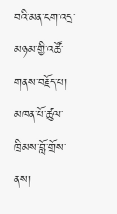བའི་མན་ངག་འདྲ་མཉམ་གྱི་འཚོ་གནས་བརྗོད་པ།
མཁན་པོ་ཚུལ་ཁྲིམས་བློ་གྲོས་ནས།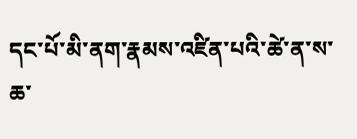དང་པོ་མི་ནག་རྣམས་འཛིན་པའི་ཚེ་ན་ས་ཆ་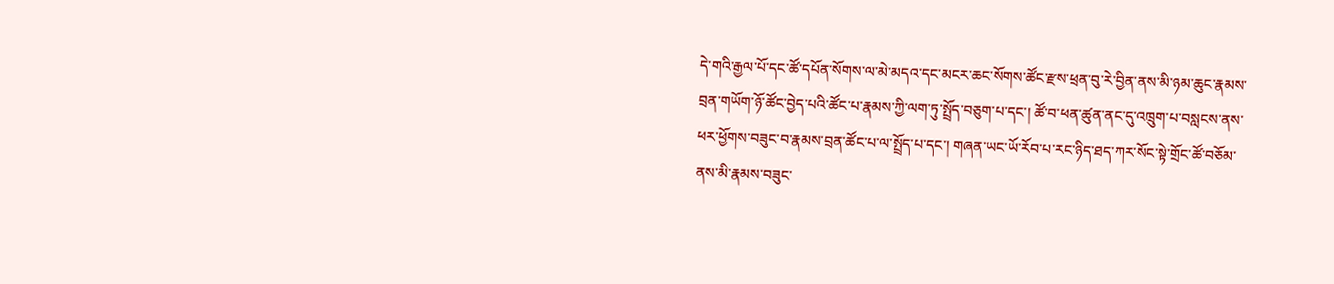དེ་གའི་རྒྱལ་པོ་དང་ཚོ་དཔོན་སོགས་ལ་མེ་མདའ་དང་མངར་ཆང་སོགས་ཚོང་རྫས་ཕྲན་བུ་རེ་བྱིན་ནས་མི་ཉམ་ཆུང་རྣམས་བྲན་གཡོག་ཉོ་ཚོང་བྱེད་པའི་ཚོང་པ་རྣམས་ཀྱི་ལག་ཏུ་སྤྲོད་བཅུག་པ་དང་། ཚོ་བ་ཕན་ཚུན་ནང་དུ་འཁྲུག་པ་བསླངས་ནས་ཕར་ཕྱོགས་བཟུང་བ་རྣམས་བྲན་ཚོང་པ་ལ་སྤྲོད་པ་དང་། གཞན་ཡང་ཡོ་རོབ་པ་རང་ཉིད་ཐད་ཀར་སོང་སྟེ་གྲོང་ཚོ་བཅོམ་ནས་མི་རྣམས་བཟུང་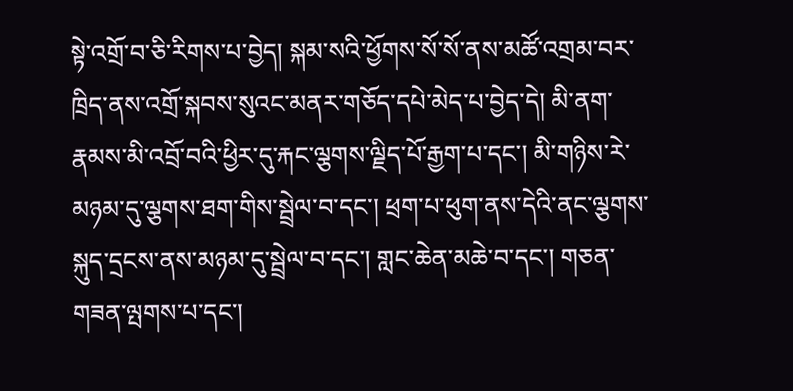སྟེ་འགྲོ་བ་ཅི་རིགས་པ་བྱེད། སྐམ་སའི་ཕྱོགས་སོ་སོ་ནས་མཚོ་འགྲམ་བར་ཁྲིད་ནས་འགྲོ་སྐབས་སུའང་མནར་གཅོད་དཔེ་མེད་པ་བྱེད་དེ། མི་ནག་རྣམས་མི་འབྲོ་བའི་ཕྱིར་དུ་རྐང་ལྕགས་ལྗིད་པོ་རྒྱག་པ་དང་། མི་གཉིས་རེ་མཉམ་དུ་ལྕགས་ཐག་གིས་སྦྲེལ་བ་དང་། ཕྲག་པ་ཕུག་ནས་དེའི་ནང་ལྕགས་སྐུད་དྲངས་ནས་མཉམ་དུ་སྦྲེལ་བ་དང་། གླང་ཆེན་མཆེ་བ་དང་། གཅན་གཟན་ལྤགས་པ་དང་།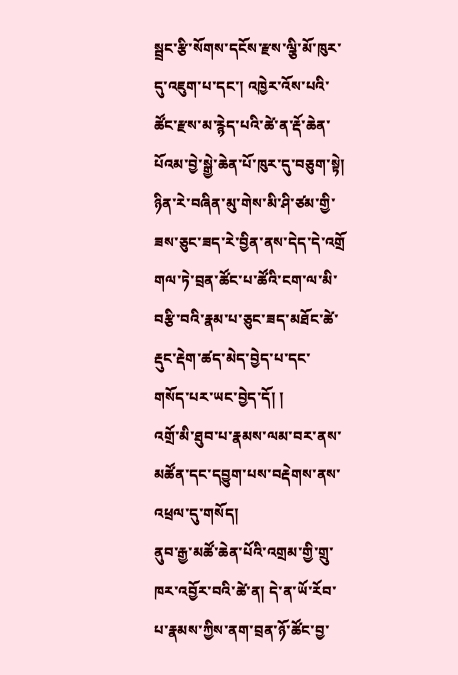སྦྲང་རྩི་སོགས་དངོས་རྫས་ལྕི་མོ་ཁུར་དུ་འཇུག་པ་དང་། འཁྱེར་འོས་པའི་ཚོང་རྫས་མ་རྙེད་པའི་ཚེ་ན་རྡོ་ཆེན་པོའམ་བྱེ་སྒྱེ་ཆེན་པོ་ཁུར་དུ་བཅུག་སྟེ། ཉིན་རེ་བཞིན་མུ་གེས་མི་ཤི་ཙམ་གྱི་ཟས་ཅུང་ཟད་རེ་བྱིན་ནས་དེད་དེ་འགྲོ གལ་ཏེ་བྲན་ཚོང་པ་ཚོའི་ངག་ལ་མི་བརྩི་བའི་རྣམ་པ་ཅུང་ཟད་མཐོང་ཚེ་རྡུང་རྡེག་ཚད་མེད་བྱེད་པ་དང་གསོད་པར་ཡང་བྱེད་དོ། །
འགྲོ་མི་ཐུབ་པ་རྣམས་ལམ་བར་ནས་མཚོན་དང་དབྱུག་པས་བརྡེགས་ནས་འཕྲལ་དུ་གསོད།
ནུབ་རྒྱ་མཚོ་ཆེན་པོའི་འགྲམ་གྱི་གྲུ་ཁར་འབྱོར་བའི་ཚེ་ན། དེ་ན་ཡོ་རོབ་པ་རྣམས་ཀྱིས་ནག་བྲན་ཉོ་ཚོང་བྱ་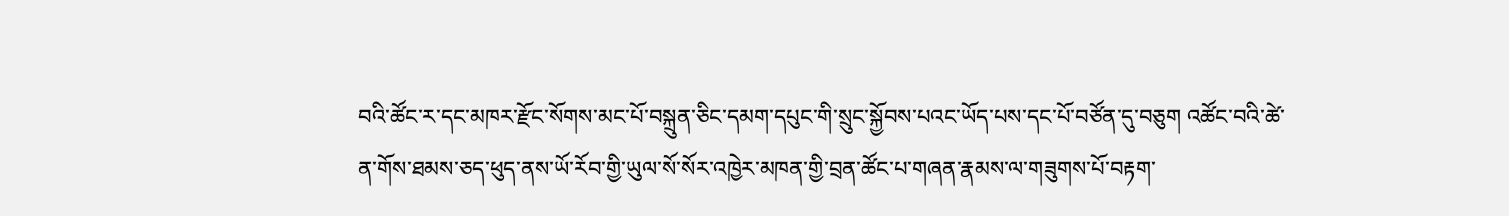བའི་ཚོང་ར་དང་མཁར་རྫོང་སོགས་མང་པོ་བསྐྲུན་ཅིང་དམག་དཔུང་གི་སྲུང་སྐྱོབས་པའང་ཡོད་པས་དང་པོ་བཙོན་དུ་བཅུག འཚོང་བའི་ཚེ་ན་གོས་ཐམས་ཅད་ཕུད་ནས་ཡོ་རོབ་གྱི་ཡུལ་སོ་སོར་འཁྱེར་མཁན་གྱི་བྲན་ཚོང་པ་གཞན་རྣམས་ལ་གཟུགས་པོ་བརྟག་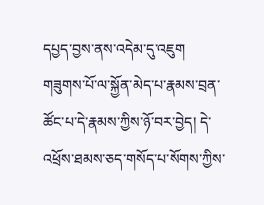དཔྱད་བྱས་ནས་འདེམ་དུ་འཇུག གཟུགས་པོ་ལ་སྐྱོན་མེད་པ་རྣམས་བྲན་ཚོང་པ་དེ་རྣམས་ཀྱིས་ཉོ་བར་བྱེད། དེ་འཕྲོས་ཐམས་ཅད་གསོད་པ་སོགས་ཀྱིས་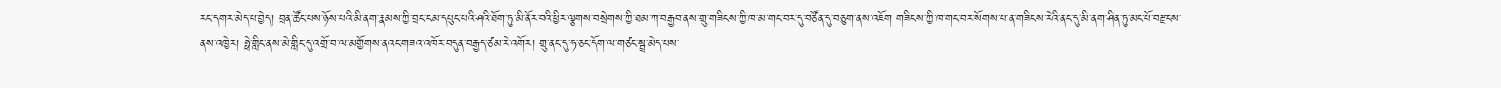རང་དགར་མེད་པ་བྱེད། བྲན་ཚོང་པས་ཉོས་པའི་མི་ནག་རྣམས་ཀྱི་བྲང་ངམ་དཔུང་པའི་ཤའི་ཐོག་ཏུ་མི་ནོར་བའི་ཕྱིར་ལྕགས་བསྲེགས་ཀྱི་ཐམ་ཀ་བརྒྱབ་ནས་གྲུ་གཟིངས་ཀྱི་ཁ་མ་གང་བར་དུ་བཙོན་དུ་བཅུག་ནས་འཇོག གཟིངས་ཀྱི་ཁ་གང་བར་སོགས་པ་ན་གཟིངས་རེའི་ནང་དུ་མི་ནག་ཤིན་ཏུ་མང་པོ་བརྫངས་ནས་འཁྱེར། ཧྥེ་གླིང་ནས་མེ་གླིང་དུ་འགྲོ་བ་ལ་མགྱོགས་ནའང་གཟའ་འཁོར་བདུན་བརྒྱད་ཙམ་རེ་འགོར། གྲུ་ནང་དུ་ཧ་ཅང་དོག་ལ་གཙང་སྦྲ་མེད་པས་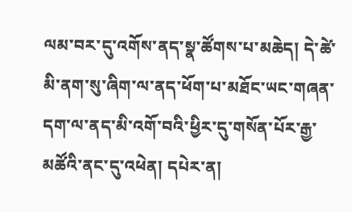ལམ་བར་དུ་འགོས་ནད་སྣ་ཚོགས་པ་མཆེད། དེ་ཚེ་མི་ནག་སུ་ཞིག་ལ་ནད་ཕོག་པ་མཐོང་ཡང་གཞན་དག་ལ་ནད་མི་འགོ་བའི་ཕྱིར་དུ་གསོན་པོར་རྒྱ་མཚོའི་ནང་དུ་འཕེན། དཔེར་ན།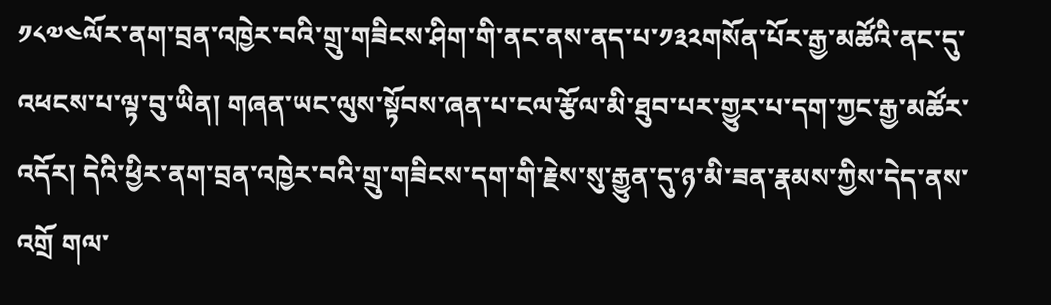༡༨༧༤ལོར་ནག་བྲན་འཁྱེར་བའི་གྲུ་གཟིངས་ཤིག་གི་ནང་ནས་ནད་པ་༡༣༢གསོན་པོར་རྒྱ་མཚོའི་ནང་དུ་འཕངས་པ་ལྟ་བུ་ཡིན། གཞན་ཡང་ལུས་སྟོབས་ཞན་པ་ངལ་རྩོལ་མི་ཐུབ་པར་གྱུར་པ་དག་ཀྱང་རྒྱ་མཚོར་འདོར། དེའི་ཕྱིར་ནག་བྲན་འཁྱེར་བའི་གྲུ་གཟིངས་དག་གི་རྗེས་སུ་རྒྱུན་དུ་ཉ་མི་ཟན་རྣམས་ཀྱིས་དེད་ནས་འགྲོ གལ་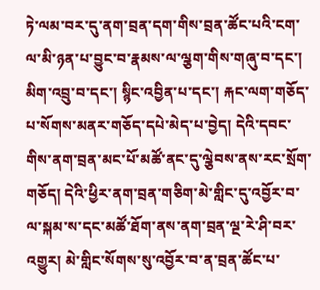ཏེ་ལམ་བར་དུ་ནག་བྲན་དག་གིས་བྲན་ཚོང་པའི་ངག་ལ་མི་ཉན་པ་བྱུང་བ་རྣམས་ལ་ལྕག་གིས་གཞུ་བ་དང་། མིག་འབྲུ་བ་དང་། སྙིང་འབྱིན་པ་དང་། རྐང་ལག་གཅོད་པ་སོགས་མནར་གཅོད་དཔེ་མེད་པ་བྱེད། དེའི་དབང་གིས་ནག་བྲན་མང་པོ་མཚོ་ནང་དུ་ལྕེབས་ནས་རང་སྲོག་གཅོད། དེའི་ཕྱིར་ནག་བྲན་གཅིག་མེ་གླིང་དུ་འབྱོར་བ་ལ་སྐམ་ས་དང་མཚོ་ཐོག་ནས་ནག་བྲན་ལྔ་རེ་ཤི་བར་འགྱུར། མེ་གླིང་སོགས་སུ་འབྱོར་བ་ན་བྲན་ཚོང་པ་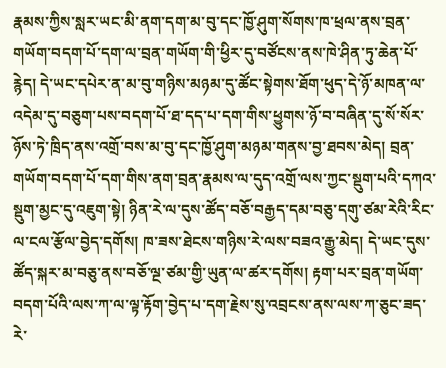རྣམས་ཀྱིས་སླར་ཡང་མི་ནག་དག་མ་བུ་དང་ཁྱོ་ཤུག་སོགས་ཁ་ཕྲལ་ནས་བྲན་གཡོག་བདག་པོ་དག་ལ་བྲན་གཡོག་གི་ཕྱིར་དུ་བཙོངས་ནས་ཁེ་ཤིན་ཏུ་ཆེན་པོ་རྙེད། དེ་ཡང་དཔེར་ན་མ་བུ་གཉིས་མཉམ་དུ་ཚོང་སྟེགས་ཐོག་ཕུད་དེ་ཉོ་མཁན་ལ་འདེམ་དུ་བཅུག་པས་བདག་པོ་ཐ་དད་པ་དག་གིས་ཕྱུགས་ཉོ་བ་བཞིན་དུ་སོ་སོར་ཉོས་ཏེ་ཁྲིད་ནས་འགྲོ་བས་མ་བུ་དང་ཁྱོ་ཤུག་མཉམ་གནས་བྱ་ཐབས་མེད། བྲན་གཡོག་བདག་པོ་དག་གིས་ནག་བྲན་རྣམས་ལ་དུད་འགྲོ་ལས་ཀྱང་སྡུག་པའི་དཀའ་སྡུག་མྱང་དུ་འཇུག་སྟེ། ཉིན་རེ་ལ་དུས་ཚོད་བཅོ་བརྒྱད་དམ་བཅུ་དགུ་ཙམ་རེའི་རིང་ལ་ངལ་རྩོལ་བྱེད་དགོས། ཁ་ཟས་ཐེངས་གཉིས་རེ་ལས་བཟའ་རྒྱུ་མེད། དེ་ཡང་དུས་ཚོད་སྐར་མ་བཅུ་ནས་བཅོ་ལྔ་ཙམ་གྱི་ཡུན་ལ་ཚར་དགོས། རྟག་པར་བྲན་གཡོག་བདག་པོའི་ལས་ཀ་ལ་ལྟ་རྟོག་བྱེད་པ་དག་རྗེས་སུ་འབྲངས་ནས་ལས་ཀ་ཅུང་ཟད་རེ་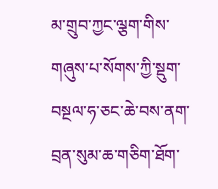མ་གྲུབ་ཀྱང་ལྕག་གིས་གཞུས་པ་སོགས་ཀྱི་སྡུག་བསྔལ་ཧ་ཅང་ཆེ་བས་ནག་བྲན་སུམ་ཆ་གཅིག་ཐོག་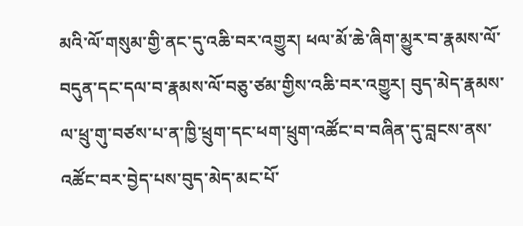མའི་ལོ་གསུམ་གྱི་ནང་དུ་འཆི་བར་འགྱུར། ཕལ་མོ་ཆེ་ཞིག་མྱུར་བ་རྣམས་ལོ་བདུན་དང་དལ་བ་རྣམས་ལོ་བཅུ་ཙམ་གྱིས་འཆི་བར་འགྱུར། བུད་མེད་རྣམས་ལ་ཕྲུ་གུ་བཙས་པ་ན་ཁྱི་ཕྲུག་དང་ཕག་ཕྲུག་འཚོང་བ་བཞིན་དུ་བླངས་ནས་འཚོང་བར་བྱེད་པས་བུད་མེད་མང་པོ་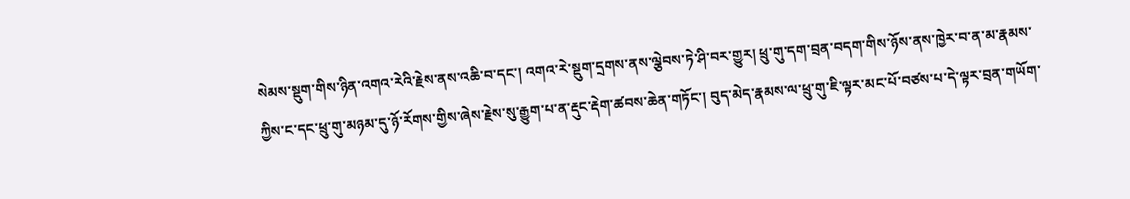སེམས་སྡུག་གིས་ཉིན་འགའ་རེའི་རྗེས་ནས་འཆི་བ་དང་། འགའ་རེ་སྡུག་དྲགས་ནས་ལྕེབས་ཏེ་ཤི་བར་གྱུར། ཕྲུ་གུ་དག་བྲན་བདག་གིས་ཉོས་ནས་ཁྱེར་བ་ན་མ་རྣམས་ཀྱིས་ང་དང་ཕྲུ་གུ་མཉམ་དུ་ཉོ་རོགས་གྱིས་ཞེས་རྗེས་སུ་རྒྱུག་པ་ན་རྡུང་རྡེག་ཚབས་ཆེན་གཏོང་། བུད་མེད་རྣམས་ལ་ཕྲུ་གུ་ཇི་ལྟར་མང་པོ་བཙས་པ་དེ་ལྟར་བྲན་གཡོག་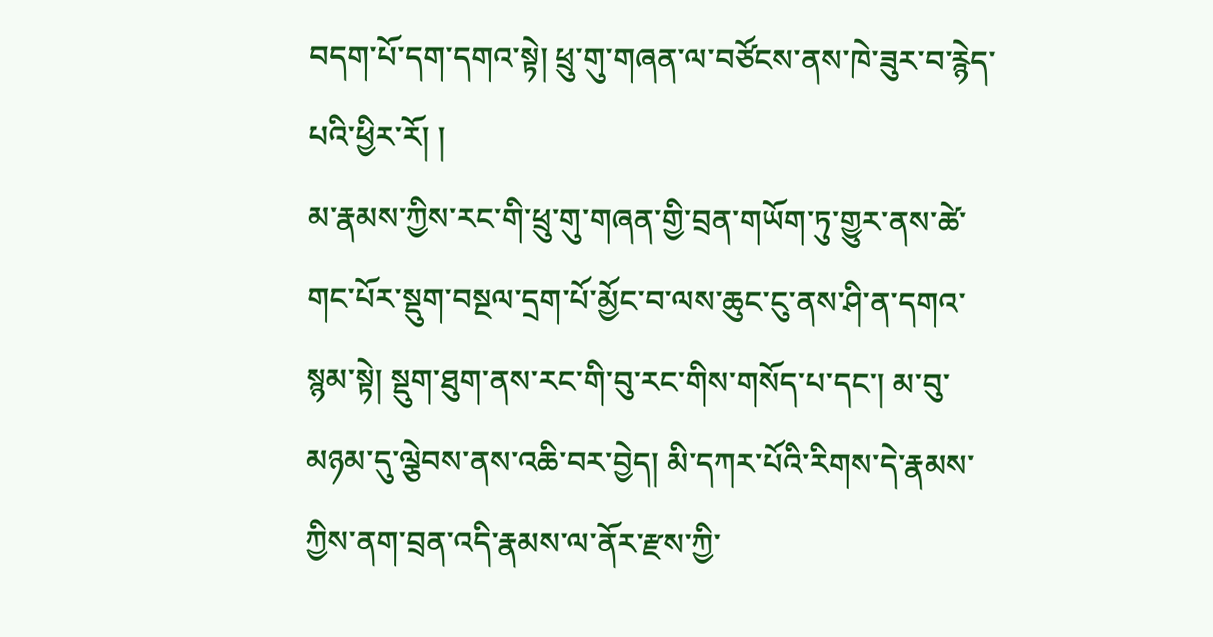བདག་པོ་དག་དགའ་སྟེ། ཕྲུ་གུ་གཞན་ལ་བཙོངས་ནས་ཁེ་ཟུར་བ་རྙེད་པའི་ཕྱིར་རོ། །
མ་རྣམས་ཀྱིས་རང་གི་ཕྲུ་གུ་གཞན་གྱི་བྲན་གཡོག་ཏུ་གྱུར་ནས་ཚེ་གང་པོར་སྡུག་བསྔལ་དྲག་པོ་མྱོང་བ་ལས་ཆུང་ངུ་ནས་ཤི་ན་དགའ་སྙམ་སྟེ། སྡུག་ཐུག་ནས་རང་གི་བུ་རང་གིས་གསོད་པ་དང་། མ་བུ་མཉམ་དུ་ལྕེབས་ནས་འཆི་བར་བྱེད། མི་དཀར་པོའི་རིགས་དེ་རྣམས་ཀྱིས་ནག་བྲན་འདི་རྣམས་ལ་ནོར་རྫས་ཀྱི་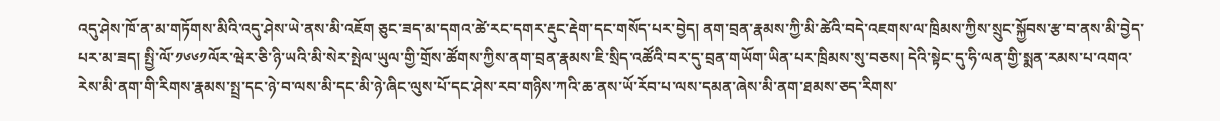འདུ་ཤེས་ཁོ་ན་མ་གཏོགས་མིའི་འདུ་ཤེས་ཡེ་ནས་མི་འཇོག ཅུང་ཟད་མ་དགའ་ཚེ་རང་དགར་རྡུང་རྡེག་དང་གསོད་པར་བྱེད། ནག་བྲན་རྣམས་ཀྱི་མི་ཚེའི་བདེ་འཇགས་ལ་ཁྲིམས་ཀྱིས་སྲུང་སྐྱོབས་རྩ་བ་ནས་མི་བྱེད་པར་མ་ཟད། སྤྱི་ལོ་༡༦༦༡ལོར་ཝེར་ཅི་ཉི་ཡའི་མི་སེར་སྤེལ་ཡུལ་གྱི་གྲོས་ཚོགས་ཀྱིས་ནག་བྲན་རྣམས་ཇི་སྲིད་འཚོའི་བར་དུ་བྲན་གཡོག་ཡིན་པར་ཁྲིམས་སུ་བཅས། དེའི་སྟེང་དུ་ཧི་ལན་གྱི་སྨན་རམས་པ་འགའ་རེས་མི་ནག་གི་རིགས་རྣམས་སྤྲ་དང་ཉེ་བ་ལས་མི་དང་མི་ཉེ་ཞིང་ལུས་པོ་དང་ཤེས་རབ་གཉིས་ཀའི་ཆ་ནས་ཡོ་རོབ་པ་ལས་དམན་ཞེས་མི་ནག་ཐམས་ཅད་རིགས་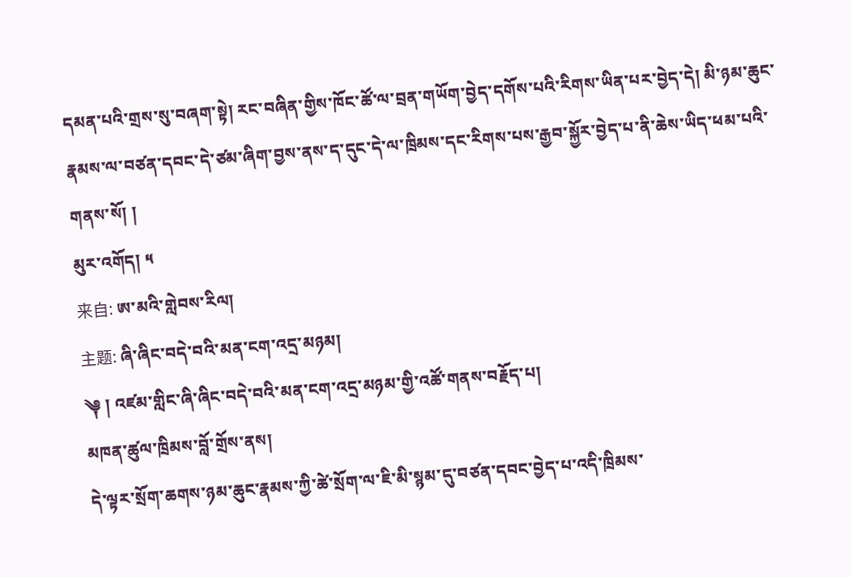དམན་པའི་གྲས་སུ་བཞག་སྟེ། རང་བཞིན་གྱིས་ཁོང་ཚོ་ལ་བྲན་གཡོག་བྱེད་དགོས་པའི་རིགས་ཡིན་པར་བྱེད་དེ། མི་ཉམ་ཆུང་རྣམས་ལ་བཙན་དབང་དེ་ཙམ་ཞིག་བྱས་ནས་ད་དུང་དེ་ལ་ཁྲིམས་དང་རིགས་པས་རྒྱབ་སྐྱོར་བྱེད་པ་ནི་ཆེས་ཡིད་ཕམ་པའི་གནས་སོ། །
མུར་འགོད། ༥
来自: ཨ་མའི་གླེབས་རིལ།
主题: ཞི་ཞིང་བདེ་བའི་མན་ངག་འདྲ་མཉམ།
༆ ། འཛམ་གླིང་ཞི་ཞིང་བདེ་བའི་མན་ངག་འདྲ་མཉམ་གྱི་འཚོ་གནས་བརྗོད་པ།
མཁན་ཚུལ་ཁྲིམས་བློ་གྲོས་ནས།
དེ་ལྟར་སྲོག་ཆགས་ཉམ་ཆུང་རྣམས་ཀྱི་ཚེ་སྲོག་ལ་ཇི་མི་སྙམ་དུ་བཙན་དབང་བྱེད་པ་འདི་ཁྲིམས་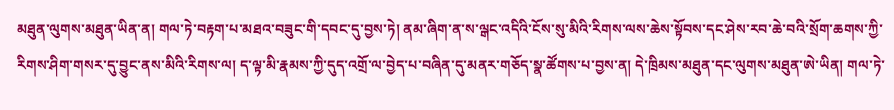མཐུན་ལུགས་མཐུན་ཡིན་ན། གལ་ཏེ་བརྟག་པ་མཐའ་བཟུང་གི་དབང་དུ་བྱས་ཏེ། ནམ་ཞིག་ན་ས་ལྒང་འདིའི་ངོས་སུ་མིའི་རིགས་ལས་ཆེས་སྟོབས་དང་ཤེས་རབ་ཆེ་བའི་སྲོག་ཆགས་ཀྱི་རིགས་ཤིག་གསར་དུ་བྱུང་ནས་མིའི་རིགས་ལ། ད་ལྟ་མི་རྣམས་ཀྱི་དུད་འགྲོ་ལ་བྱེད་པ་བཞིན་དུ་མནར་གཅོད་སྣ་ཚོགས་པ་བྱས་ན། དེ་ཁྲིམས་མཐུན་དང་ལུགས་མཐུན་ཨེ་ཡིན། གལ་ཏེ་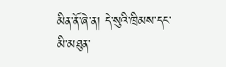མིན་ནོ་ཞེ་ན། དེ་སུའི་ཁྲིམས་དང་མི་མཐུན་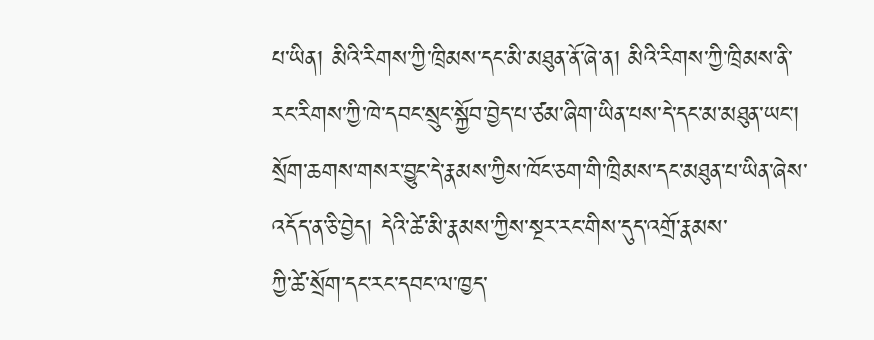པ་ཡིན། མིའི་རིགས་ཀྱི་ཁྲིམས་དང་མི་མཐུན་ནོ་ཞེ་ན། མིའི་རིགས་ཀྱི་ཁྲིམས་ནི་རང་རིགས་ཀྱི་ཁེ་དབང་སྲུང་སྐྱོབ་བྱེད་པ་ཙམ་ཞིག་ཡིན་པས་དེ་དང་མ་མཐུན་ཡང་། སྲོག་ཆགས་གསར་བྱུང་དེ་རྣམས་ཀྱིས་ཁོང་ཅག་གི་ཁྲིམས་དང་མཐུན་པ་ཡིན་ཞེས་འདོད་ན་ཅི་བྱེད། དེའི་ཚེ་མི་རྣམས་ཀྱིས་སྔར་རང་གིས་དུད་འགྲོ་རྣམས་
ཀྱི་ཚེ་སྲོག་དང་རང་དབང་ལ་ཁྱད་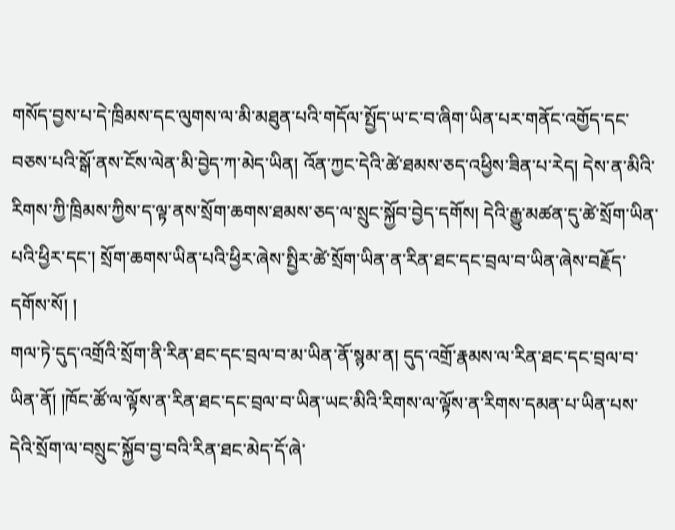གསོད་བྱས་པ་དེ་ཁྲིམས་དང་ལུགས་ལ་མི་མཐུན་པའི་གདོལ་སྤྱོད་ཡ་ང་བ་ཞིག་ཡིན་པར་གནོང་འགྱོད་དང་བཅས་པའི་སྒོ་ནས་ངོས་ལེན་མི་བྱེད་ཀ་མེད་ཡིན། འོན་ཀྱང་དེའི་ཚེ་ཐམས་ཅད་འཕྱིས་ཟིན་པ་རེད། དེས་ན་མིའི་རིགས་ཀྱི་ཁྲིམས་ཀྱིས་ད་ལྟ་ནས་སྲོག་ཆགས་ཐམས་ཅད་ལ་སྲུང་སྐྱོབ་བྱེད་དགོས། དེའི་རྒྱུ་མཚན་དུ་ཚེ་སྲོག་ཡིན་པའི་ཕྱིར་དང་། སྲོག་ཆགས་ཡིན་པའི་ཕྱིར་ཞེས་སྤྱིར་ཚེ་སྲོག་ཡིན་ན་རིན་ཐང་དང་བྲལ་བ་ཡིན་ཞེས་བརྗོད་དགོས་སོ། །
གལ་ཏེ་དུད་འགྲོའི་སྲོག་ནི་རིན་ཐང་དང་བྲལ་བ་མ་ཡིན་ནོ་སྙམ་ན། དུད་འགྲོ་རྣམས་ལ་རིན་ཐང་དང་བྲལ་བ་ཡིན་ནོ། །ཁོང་ཚོ་ལ་ལྟོས་ན་རིན་ཐང་དང་བྲལ་བ་ཡིན་ཡང་མིའི་རིགས་ལ་ལྟོས་ན་རིགས་དམན་པ་ཡིན་པས་དེའི་སྲོག་ལ་བསྲུང་སྐྱོབ་བྱ་བའི་རིན་ཐང་མེད་དོ་ཞེ་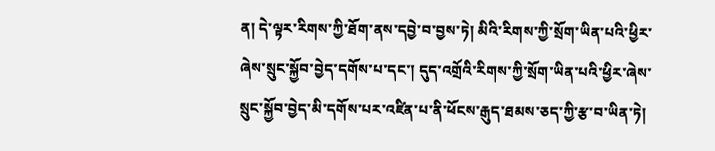ན། དེ་ལྟར་རིགས་ཀྱི་ཐོག་ནས་དབྱེ་བ་བྱས་ཏེ། མིའི་རིགས་ཀྱི་སྲོག་ཡིན་པའི་ཕྱིར་ཞེས་སྲུང་སྐྱོབ་བྱེད་དགོས་པ་དང་། དུད་འགྲོའི་རིགས་ཀྱི་སྲོག་ཡིན་པའི་ཕྱིར་ཞེས་སྲུང་སྐྱོབ་བྱེད་མི་དགོས་པར་འཛིན་པ་ནི་ཕོངས་རྒུད་ཐམས་ཅད་ཀྱི་རྩ་བ་ཡིན་ཏེ།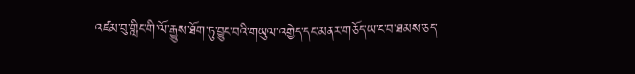འཛམ་བུ་གླིང་གི་ལོ་རྒྱུས་ཐོག་ཏུ་བྱུང་བའི་གཡུལ་འགྱེད་དང་མནར་གཅོད་ཡ་ང་བ་ཐམས་ཅད་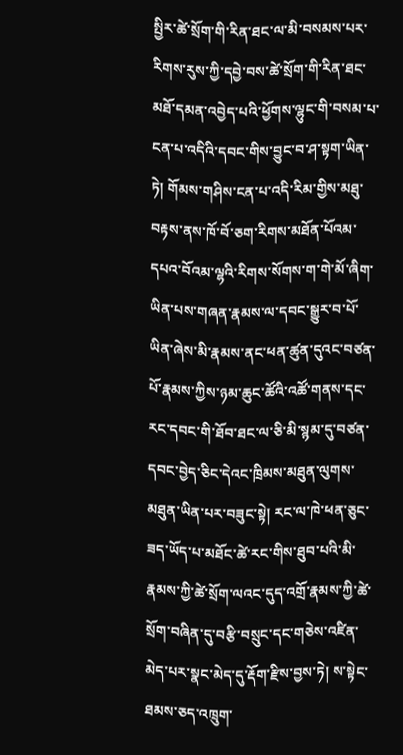སྤྱིར་ཚེ་སྲོག་གི་རིན་ཐང་ལ་མི་བསམས་པར་རིགས་རུས་ཀྱི་དབྱེ་བས་ཚེ་སྲོག་གི་རིན་ཐང་མཐོ་དམན་འབྱེད་པའི་ཕྱོགས་ལྷུང་གི་བསམ་པ་ངན་པ་འདིའི་དབང་གིས་བྱུང་བ་ཤ་སྟག་ཡིན་ཏེ། གོམས་གཤིས་ངན་པ་འདི་རིམ་གྱིས་མཐུ་བརྟས་ནས་ཁོ་བོ་ཅག་རིགས་མཐོན་པོའམ་དཔའ་བོའམ་ལྷའི་རིགས་སོགས་ག་གེ་མོ་ཞིག་ཡིན་པས་གཞན་རྣམས་ལ་དབང་སྒྱུར་བ་པོ་ཡིན་ཞེས་མི་རྣམས་ནང་ཕན་ཚུན་དུའང་བཙན་པོ་རྣམས་ཀྱིས་ཉམ་ཆུང་ཚོའི་འཚོ་གནས་དང་རང་དབང་གི་ཐོབ་ཐང་ལ་ཅི་མི་སྙམ་དུ་བཙན་དབང་བྱེད་ཅིང་དེའང་ཁྲིམས་མཐུན་ལུགས་མཐུན་ཡིན་པར་བཟུང་སྟེ། རང་ལ་ཁེ་ཕན་ཅུང་ཟད་ཡོད་པ་མཐོང་ཚེ་རང་གིས་ཐུབ་པའི་མི་རྣམས་ཀྱི་ཚེ་སྲོག་ལའང་དུད་འགྲོ་རྣམས་ཀྱི་ཚེ་སྲོག་བཞིན་དུ་བརྩི་བསྲུང་དང་གཅེས་འཛིན་མེད་པར་སྣང་མེད་དུ་རྡོག་རྫིས་བྱས་ཏེ། ས་སྟེང་ཐམས་ཅད་འཁྲུག་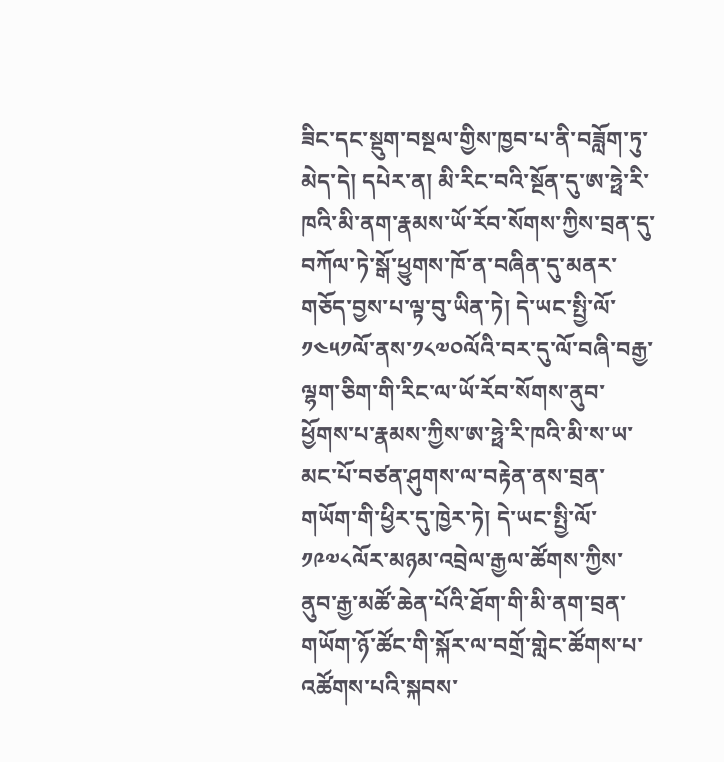ཟིང་དང་སྡུག་བསྔལ་གྱིས་ཁྱབ་པ་ནི་བཟློག་ཏུ་མེད་དེ། དཔེར་ན། མི་རིང་བའི་སྔོན་དུ་ཨ་ཧྥེ་རི་ཁའི་མི་ནག་རྣམས་ཡོ་རོབ་སོགས་ཀྱིས་བྲན་དུ་བཀོལ་ཏེ་སྒོ་ཕྱུགས་ཁོ་ན་བཞིན་དུ་མནར་གཅོད་བྱས་པ་ལྟ་བུ་ཡིན་ཏེ། དེ་ཡང་སྤྱི་ལོ་༡༤༥༡ལོ་ནས་༡༨༧༠ལོའི་བར་དུ་ལོ་བཞི་བརྒྱ་ལྷག་ཅིག་གི་རིང་ལ་ཡོ་རོབ་སོགས་ནུབ་ཕྱོགས་པ་རྣམས་ཀྱིས་ཨ་ཧྥེ་རི་ཁའི་མི་ས་ཡ་མང་པོ་བཙན་ཤུགས་ལ་བརྟེན་ནས་བྲན་གཡོག་གི་ཕྱིར་དུ་ཁྱེར་ཏེ། དེ་ཡང་སྤྱི་ལོ་༡༩༧༨ལོར་མཉམ་འབྲེལ་རྒྱལ་ཚོགས་ཀྱིས་ནུབ་རྒྱ་མཚོ་ཆེན་པོའི་ཐོག་གི་མི་ནག་བྲན་གཡོག་ཉོ་ཚོང་གི་སྐོར་ལ་བགྲོ་གླེང་ཚོགས་པ་འཚོགས་པའི་སྐབས་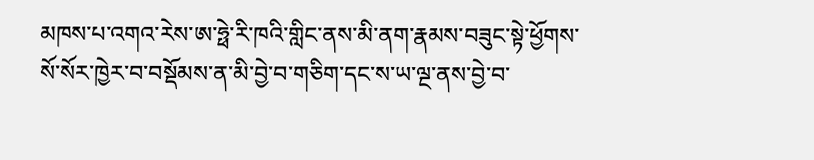མཁས་པ་འགའ་རེས་ཨ་ཧྥེ་རི་ཁའི་གླིང་ནས་མི་ནག་རྣམས་བཟུང་སྟེ་ཕྱོགས་སོ་སོར་ཁྱེར་བ་བསྡོམས་ན་མི་བྱེ་བ་གཅིག་དང་ས་ཡ་ལྔ་ནས་བྱེ་བ་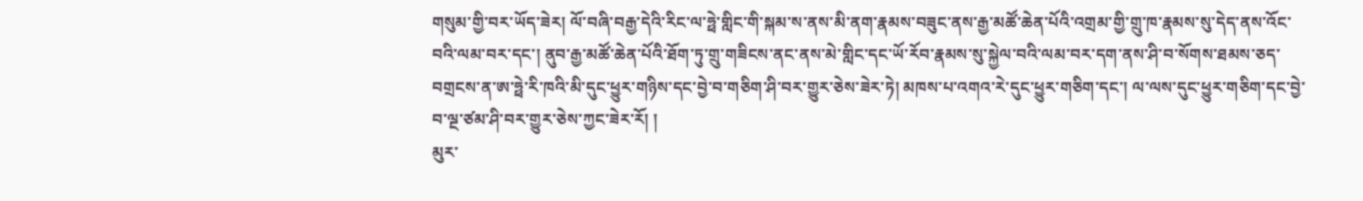གསུམ་གྱི་བར་ཡོད་ཟེར། ལོ་བཞི་བརྒྱ་དེའི་རིང་ལ་ཧྥེ་གླིང་གི་སྐམ་ས་ནས་མི་ནག་རྣམས་བཟུང་ནས་རྒྱ་མཚོ་ཆེན་པོའི་འགྲམ་གྱི་གྲུ་ཁ་རྣམས་སུ་དེད་ནས་འོང་བའི་ལམ་བར་དང་། ནུབ་རྒྱ་མཚོ་ཆེན་པོའི་ཐོག་ཏུ་གྲུ་གཟིངས་ནང་ནས་མེ་གླིང་དང་ཡོ་རོབ་རྣམས་སུ་སྐྱེལ་བའི་ལམ་བར་དག་ནས་ཤི་བ་སོགས་ཐམས་ཅད་བགྲངས་ན་ཨ་ཧྥེ་རི་ཁའི་མི་དུང་ཕྱུར་གཉིས་དང་བྱེ་བ་གཅིག་ཤི་བར་གྱུར་ཅེས་ཟེར་ཏེ། མཁས་པ་འགའ་རེ་དུང་ཕྱུར་གཅིག་དང་། ལ་ལས་དུང་ཕྱུར་གཅིག་དང་བྱེ་བ་ལྔ་ཙམ་ཤི་བར་གྱུར་ཅེས་ཀྱང་ཟེར་རོ། །
མུར་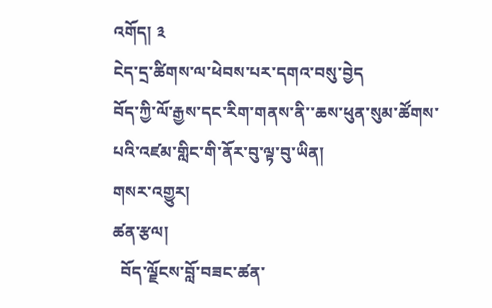འགོད། ༣
ངེད་དྲ་ཚིགས་ལ་ཕེབས་པར་དགའ་བསུ་བྱེད
བོད་ཀྱི་ལོ་རྒྱས་དང་རིག་གནས་ནི་་ཆས་ཕུན་སུམ་ཚོགས་པའི་འཛམ་གླིང་གི་ནོར་བུ་ལྟ་བུ་ཡིན།
གསར་འགྱུར།
ཚན་རྩལ།
  བོད་ལྗོངས་བློ་བཟང་ཚན་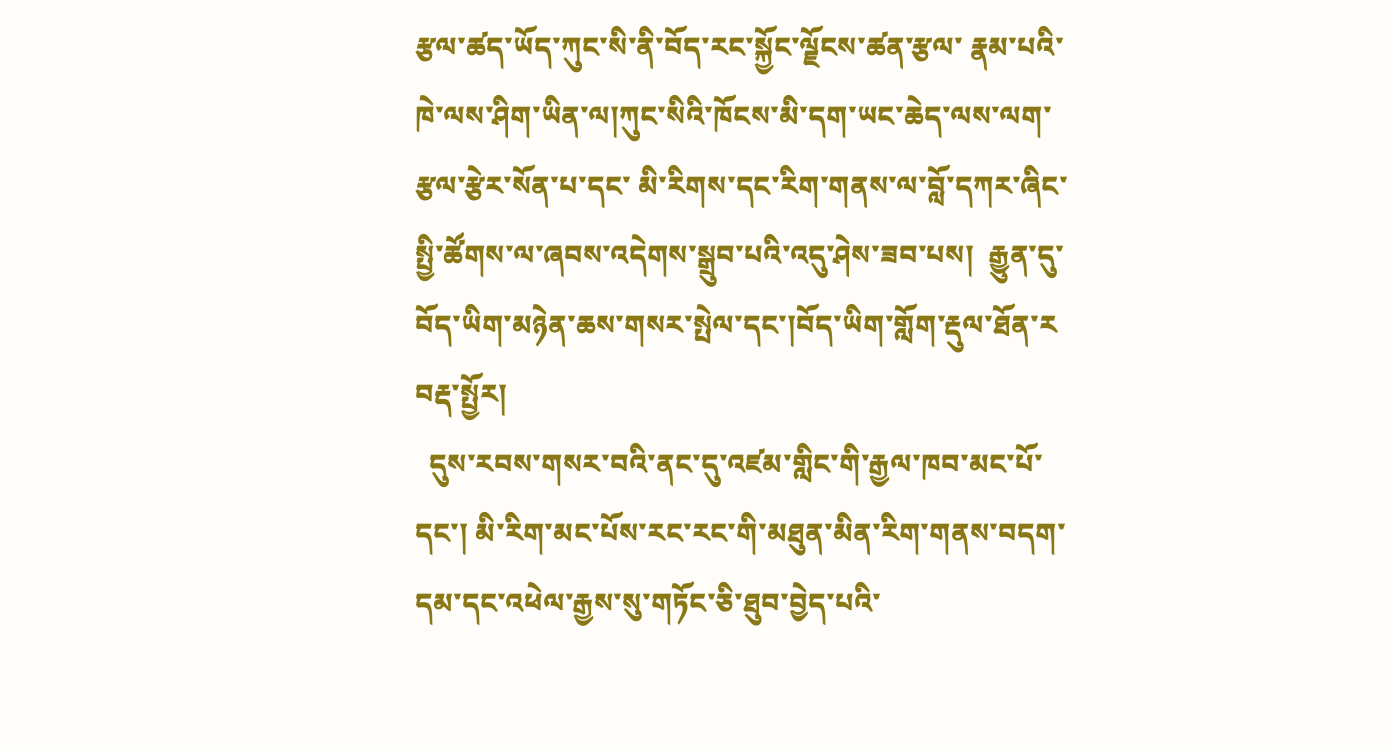རྩལ་ཚད་ཡོད་ཀུང་སི་ནི་བོད་རང་སྐྱོང་ལྗོངས་ཚན་རྩལ་ རྣམ་པའི་ཁེ་ལས་ཤིག་ཡིན་ལ།ཀུང་སིའི་ཁོངས་མི་དག་ཡང་ཆེད་ལས་ལག་རྩལ་རྩེར་སོན་པ་དང་ མི་རིགས་དང་རིག་གནས་ལ་བློ་དཀར་ཞིང་སྤྱི་ཚོགས་ལ་ཞབས་འདེགས་སྒྲུབ་པའི་འདུ་ཤེས་ཟབ་པས།  རྒྱུན་དུ་བོད་ཡིག་མཉེན་ཆས་གསར་སྤེལ་དང་།བོད་ཡིག་གློག་རྡུལ་ཐོན་ར
བརྡ་སྤྱོར།
  དུས་རབས་གསར་བའི་ནང་དུ་འཛམ་གླིང་གི་རྒྱལ་ཁབ་མང་པོ་དང་། མི་རིག་མང་པོས་རང་རང་གི་མཐུན་མིན་རིག་གནས་བདག་དམ་དང་འཕེལ་རྒྱས་སུ་གཏོང་ཅི་ཐུབ་བྱེད་པའི་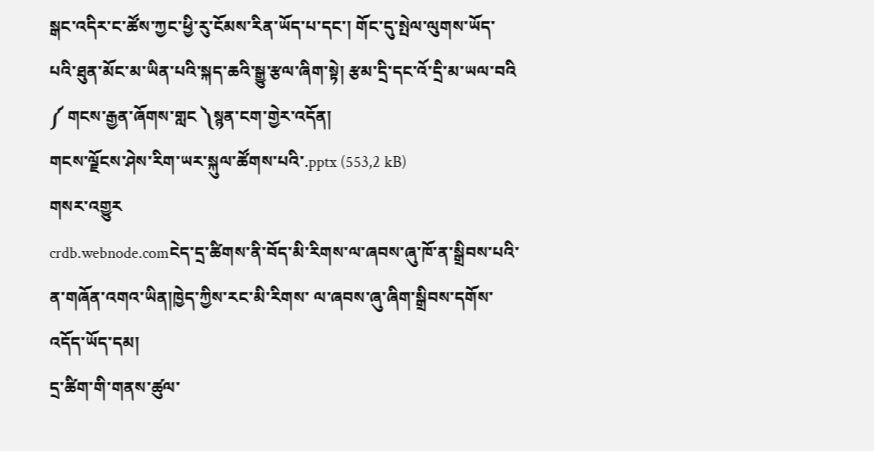སྒང་འདིར་ང་ཚོས་ཀྱང་ཕྱི་རུ་ངོམས་རིན་ཡོད་པ་དང་། གོང་དུ་སྤེལ་ལུགས་ཡོད་པའི་ཐུན་མོང་མ་ཡིན་པའི་སྐད་ཆའི་སྒྱུ་རྩལ་ཞིག་སྟེ། རྩམ་དྲི་དང་འོ་དྲི་མ་ཡལ་བའི
༼ གངས་རྒྱན་ཞོགས་གླང ༽སྙན་ངག་གྱེར་འདོན།
གངས་ལྗོངས་ཤེས་རིག་ཡར་སྐུལ་ཚོགས་པའི་.pptx (553,2 kB)
གསར་འགྱུར
crdb.webnode.comངེད་དྲ་ཚིགས་ནི་བོད་མི་རིགས་ལ་ཞབས་ཞུ་ཁོ་ན་སྒྲིབས་པའི་ན་གཞོན་འགའ་ཡིན།ཁྱེད་ཀྱིས་རང་མི་རིགས་ ལ་ཞབས་ཞུ་ཞིག་སྒྲིབས་དགོས་འདོད་ཡོད་དམ།
དྲ་ཚིག་གི་གནས་ཚུལ་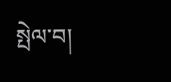སྤེལ་བ།